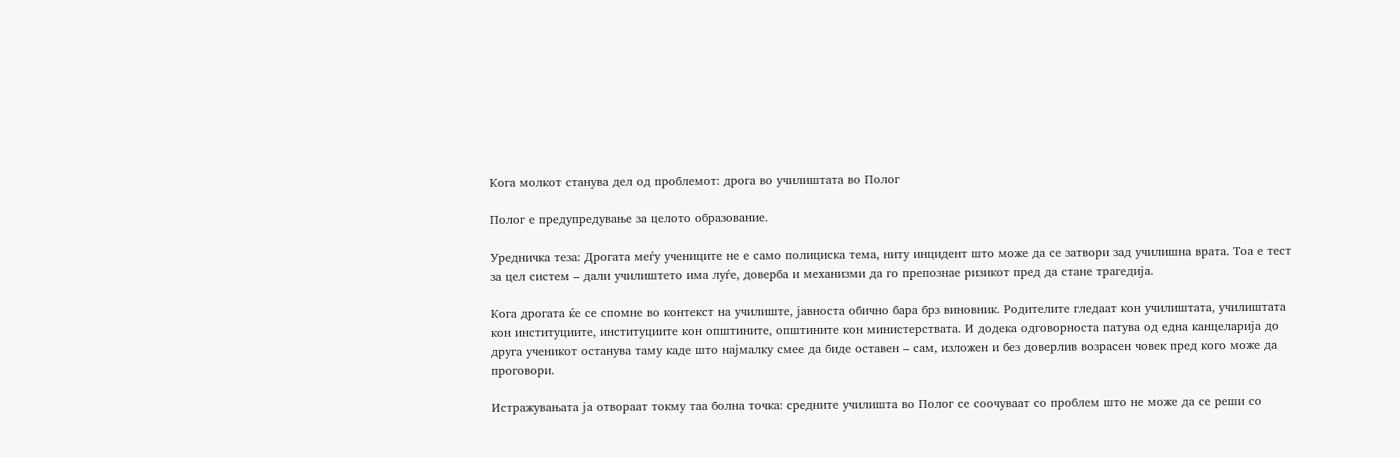Кога молкот станува дел од проблемот: дрога во училиштата во Полог

Полог е предупредување за целото образование.

Уредничка теза: Дрогата меѓу учениците не е само полициска тема, ниту инцидент што може да се затвори зад училишна врата. Тоа е тест за цел систем – дали училиштето има луѓе, доверба и механизми да го препознае ризикот пред да стане трагедија.

Кога дрогата ќе се спомне во контекст на училиште, јавноста обично бара брз виновник. Родителите гледаат кон училиштата, училиштата кон институциите, институциите кон општините, општините кон министерствата. И додека одговорноста патува од една канцеларија до друга ученикот останува таму каде што најмалку смее да биде оставен – сам, изложен и без доверлив возрасен човек пред кого може да проговори.

Истражувањата ја отвораат токму таа болна точка: средните училишта во Полог се соочуваат со проблем што не може да се реши со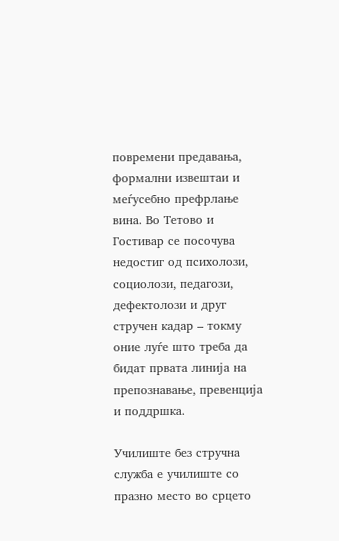повремени предавања, формални извештаи и меѓусебно префрлање вина. Во Тетово и Гостивар се посочува недостиг од психолози, социолози, педагози, дефектолози и друг стручен кадар – токму оние луѓе што треба да бидат првата линија на препознавање, превенција и поддршка.

Училиште без стручна служба е училиште со празно место во срцето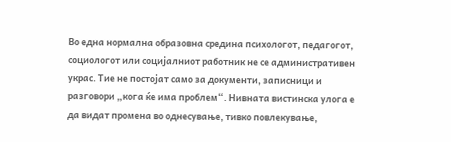Во една нормална образовна средина психологот, педагогот, социологот или социјалниот работник не се административен украс. Тие не постојат само за документи, записници и разговори „кога ќе има проблем“. Нивната вистинска улога е да видат промена во однесување, тивко повлекување,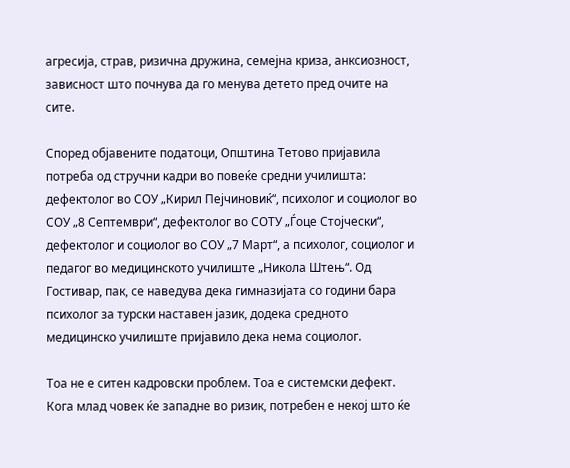агресија, страв, ризична дружина, семејна криза, анксиозност, зависност што почнува да го менува детето пред очите на сите.

Според објавените податоци, Општина Тетово пријавила потреба од стручни кадри во повеќе средни училишта: дефектолог во СОУ „Кирил Пејчиновиќ“, психолог и социолог во СОУ „8 Септември“, дефектолог во СОТУ „Ѓоце Стојчески“, дефектолог и социолог во СОУ „7 Март“, а психолог, социолог и педагог во медицинското училиште „Никола Штењ“. Од Гостивар, пак, се наведува дека гимназијата со години бара психолог за турски наставен јазик, додека средното медицинско училиште пријавило дека нема социолог.

Тоа не е ситен кадровски проблем. Тоа е системски дефект. Кога млад човек ќе западне во ризик, потребен е некој што ќе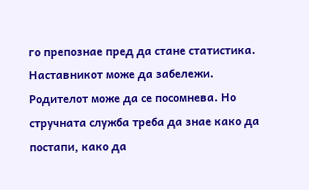го препознае пред да стане статистика. Наставникот може да забележи. Родителот може да се посомнева. Но стручната служба треба да знае како да постапи, како да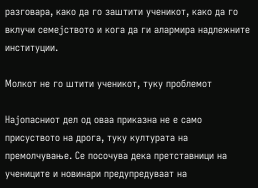разговара, како да го заштити ученикот, како да го вклучи семејството и кога да ги алармира надлежните институции.

Молкот не го штити ученикот, туку проблемот

Најопасниот дел од оваа приказна не е само присуството на дрога, туку културата на премолчување. Се посочува дека претставници на учениците и новинари предупредуваат на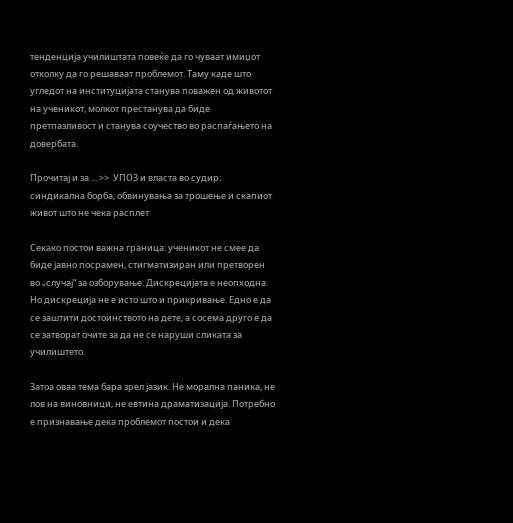тенденција училиштата повеќе да го чуваат имиџот отколку да го решаваат проблемот. Таму каде што угледот на институцијата станува поважен од животот на ученикот, молкот престанува да биде претпазливост и станува соучество во распаѓањето на довербата.

Прочитај и за ... >>  УПОЗ и власта во судир: синдикална борба, обвинувања за трошење и скапиот живот што не чека расплет

Секако постои важна граница: ученикот не смее да биде јавно посрамен, стигматизиран или претворен во „случај“ за озборување. Дискрецијата е неопходна. Но дискреција не е исто што и прикривање. Едно е да се заштити достоинството на дете, а сосема друго е да се затворат очите за да не се наруши сликата за училиштето.

Затоа оваа тема бара зрел јазик. Не морална паника, не лов на виновници, не евтина драматизација. Потребно е признавање дека проблемот постои и дека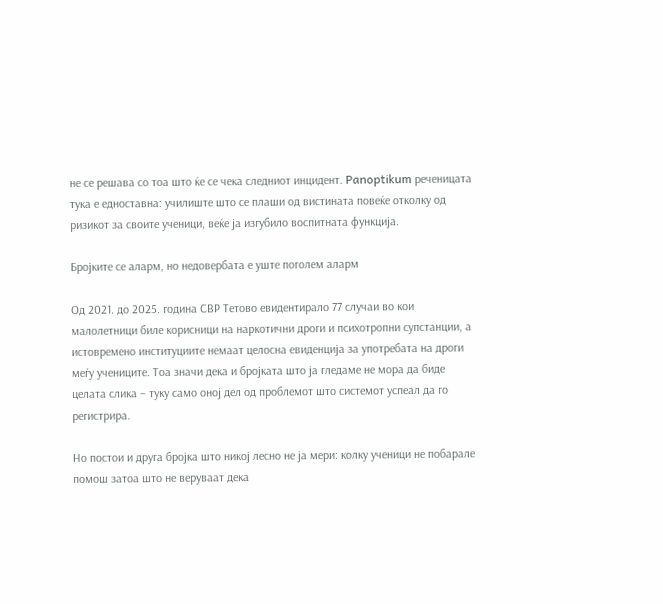не се решава со тоа што ќе се чека следниот инцидент. Panoptikum реченицата тука е едноставна: училиште што се плаши од вистината повеќе отколку од ризикот за своите ученици, веќе ја изгубило воспитната функција.

Бројките се аларм, но недовербата е уште поголем аларм

Од 2021. до 2025. година СВР Тетово евидентирало 77 случаи во кои малолетници биле корисници на наркотични дроги и психотропни супстанции, а истовремено институциите немаат целосна евиденција за употребата на дроги меѓу учениците. Тоа значи дека и бројката што ја гледаме не мора да биде целата слика – туку само оној дел од проблемот што системот успеал да го регистрира.

Но постои и друга бројка што никој лесно не ја мери: колку ученици не побарале помош затоа што не веруваат дека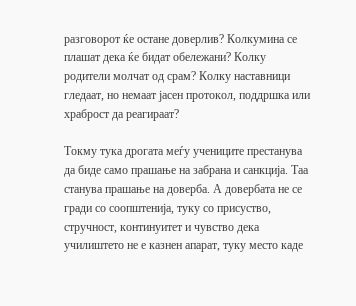разговорот ќе остане доверлив? Колкумина се плашат дека ќе бидат обележани? Колку родители молчат од срам? Колку наставници гледаат, но немаат јасен протокол, поддршка или храброст да реагираат?

Токму тука дрогата меѓу учениците престанува да биде само прашање на забрана и санкција. Таа станува прашање на доверба. А довербата не се гради со соопштенија, туку со присуство, стручност, континуитет и чувство дека училиштето не е казнен апарат, туку место каде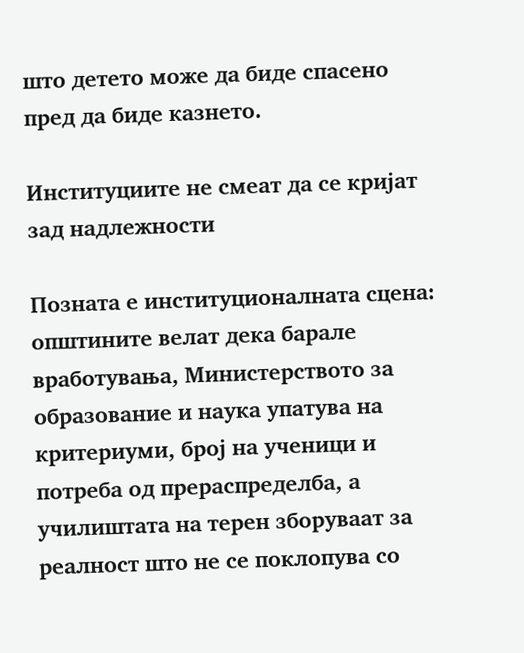што детето може да биде спасено пред да биде казнето.

Институциите не смеат да се кријат зад надлежности

Позната е институционалната сцена: општините велат дека барале вработувања, Министерството за образование и наука упатува на критериуми, број на ученици и потреба од прераспределба, а училиштата на терен зборуваат за реалност што не се поклопува со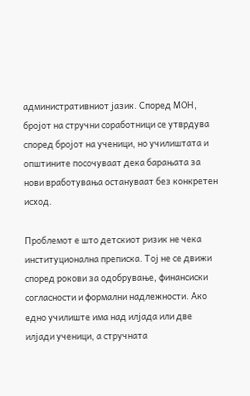административниот јазик. Според МОН, бројот на стручни соработници се утврдува според бројот на ученици, но училиштата и општините посочуваат дека барањата за нови вработувања остануваат без конкретен исход.

Проблемот е што детскиот ризик не чека институционална преписка. Тој не се движи според рокови за одобрување, финансиски согласности и формални надлежности. Ако едно училиште има над илјада или две илјади ученици, а стручната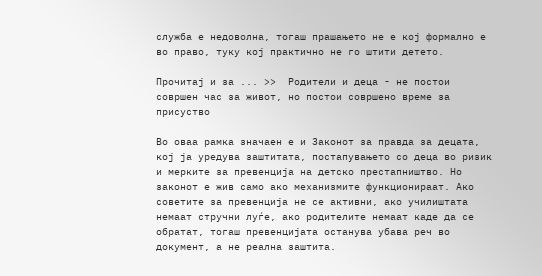служба е недоволна, тогаш прашањето не е кој формално е во право, туку кој практично не го штити детето.

Прочитај и за ... >>  Родители и деца - не постои совршен час за живот, но постои совршено време за присуство

Во оваа рамка значаен е и Законот за правда за децата, кој ја уредува заштитата, постапувањето со деца во ризик и мерките за превенција на детско престапништво. Но законот е жив само ако механизмите функционираат. Ако советите за превенција не се активни, ако училиштата немаат стручни луѓе, ако родителите немаат каде да се обратат, тогаш превенцијата останува убава реч во документ, а не реална заштита.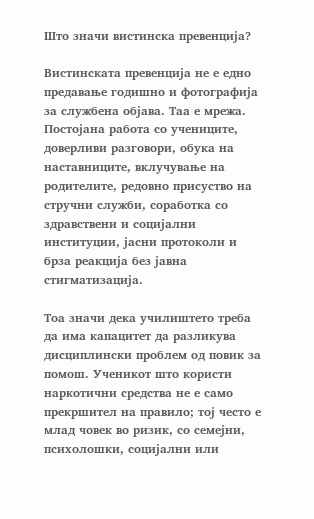Што значи вистинска превенција?

Вистинската превенција не е едно предавање годишно и фотографија за службена објава. Таа е мрежа. Постојана работа со учениците, доверливи разговори, обука на наставниците, вклучување на родителите, редовно присуство на стручни служби, соработка со здравствени и социјални институции, јасни протоколи и брза реакција без јавна стигматизација.

Тоа значи дека училиштето треба да има капацитет да разликува дисциплински проблем од повик за помош. Ученикот што користи наркотични средства не е само прекршител на правило; тој често е млад човек во ризик, со семејни, психолошки, социјални или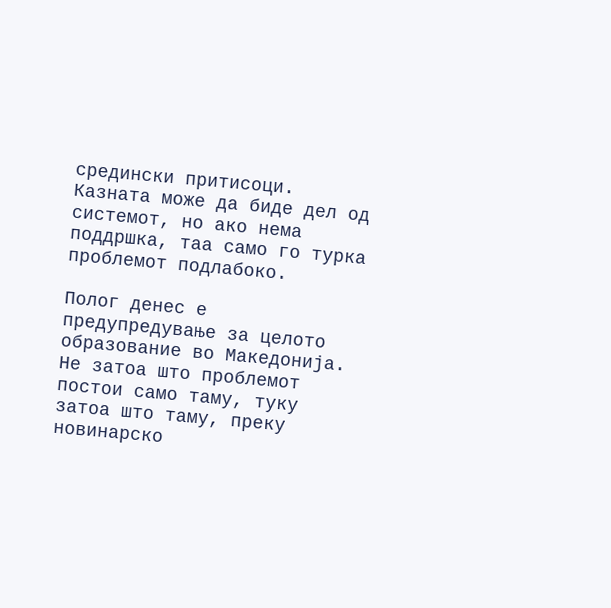средински притисоци. Казната може да биде дел од системот, но ако нема поддршка, таа само го турка проблемот подлабоко.

Полог денес е предупредување за целото образование во Македонија. Не затоа што проблемот постои само таму, туку затоа што таму, преку новинарско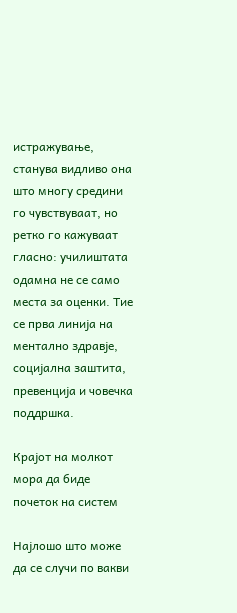истражување, станува видливо она што многу средини го чувствуваат, но ретко го кажуваат гласно: училиштата одамна не се само места за оценки. Тие се прва линија на ментално здравје, социјална заштита, превенција и човечка поддршка.

Крајот на молкот мора да биде почеток на систем

Најлошо што може да се случи по вакви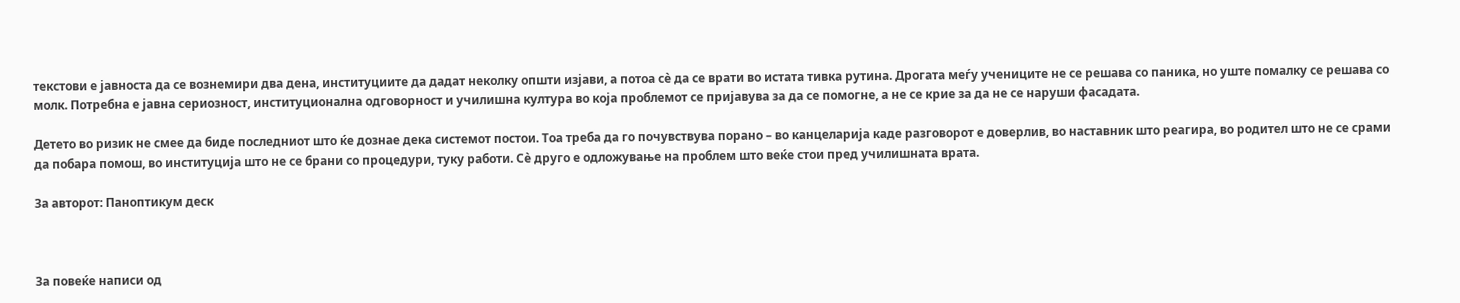текстови е јавноста да се вознемири два дена, институциите да дадат неколку општи изјави, а потоа сè да се врати во истата тивка рутина. Дрогата меѓу учениците не се решава со паника, но уште помалку се решава со молк. Потребна е јавна сериозност, институционална одговорност и училишна култура во која проблемот се пријавува за да се помогне, а не се крие за да не се наруши фасадата.

Детето во ризик не смее да биде последниот што ќе дознае дека системот постои. Тоа треба да го почувствува порано – во канцеларија каде разговорот е доверлив, во наставник што реагира, во родител што не се срами да побара помош, во институција што не се брани со процедури, туку работи. Сè друго е одложување на проблем што веќе стои пред училишната врата.

За авторот: Паноптикум деск



За повеќе написи од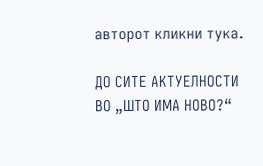авторот кликни тука.

ДО СИТЕ АКТУЕЛНОСТИ ВО „ШТО ИМА НОВО?“